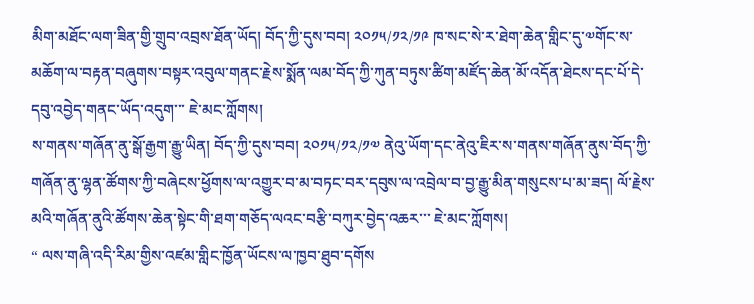མིག་མཐོང་ལག་ཟིན་གྱི་གྲུབ་འབྲས་ཐོན་ཡོད། བོད་ཀྱི་དུས་བབ། ༢༠༡༥/༡༢/༡༩ ཁ་སང་སེ་ར་ཐེག་ཆེན་གླིང་དུ་༧གོང་ས་མཆོག་ལ་བརྟན་བཞུགས་བསྟར་འབུལ་གནང་རྗེས་སྨོན་ལམ་བོད་ཀྱི་ཀུན་བཏུས་ཚིག་མཛོད་ཆེན་མོ་འདོན་ཐེངས་དང་པོ་དེ་དབུ་འབྱེད་གནང་ཡོད་འདུག་་་ ཇེ་མང་ཀློགས།
ས་གནས་གཞོན་ནུ་སྒོ་རྒྱག་རྒྱུ་ཡིན། བོད་ཀྱི་དུས་བབ། ༢༠༡༥/༡༢/༡༧ ནེའུ་ཡོག་དང་ནེའུ་ཇིར་ས་གནས་གཞོན་ནུས་བོད་ཀྱི་གཞོན་ནུ་ལྷན་ཚོགས་ཀྱི་བཞེངས་ཕྱོགས་ལ་འགྱུར་བ་མ་བཏང་བར་དབུས་ལ་འབྲེལ་བ་བྱ་རྒྱུ་མིན་གསུངས་པ་མ་ཟད། ལོ་རྗེས་མའི་གཞོན་ནུའི་ཚོགས་ཆེན་སྟེང་གི་ཐག་གཅོད་ལའང་བརྩི་བཀུར་བྱེད་འཆར་་་ ཇེ་མང་ཀློགས།
“ ལས་གཞི་འདི་རིམ་གྱིས་འཛམ་གླིང་ཁྱོན་ཡོངས་ལ་ཁྱབ་ཐུབ་དགོས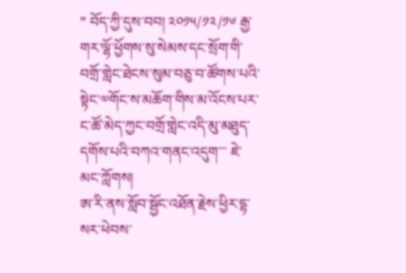” བོད་ཀྱི་དུས་བབ། ༢༠༡༥/༡༢/༡༦ རྒྱ་གར་ལྷོ་ཕྱོགས་སུ་སེམས་དང་སྲོག་གི་བགྲོ་གླེང་ཐེངས་སུམ་བཅུ་བ་ཚོགས་པའི་སྟེང་༧གོང་ས་མཆོག་གིས་མ་འོངས་པར་ང་ཚོ་མེད་ཀྱང་བགྲོ་གླེང་འདི་མུ་མཐུད་དགོས་པའི་བཀའ་གནང་འདུག་་་ ཇེ་མང་ཀློགས།
ཨ་རི་ནས་སློབ་སྦྱོང་འཐོན་རྗེས་ཕྱིར་དྷ་སར་ཕེབས་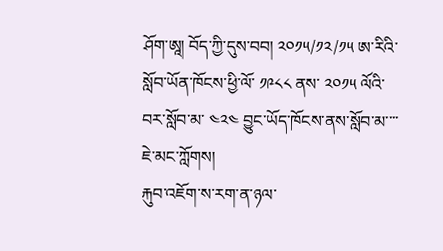ཤོག་ཨཱ། བོད་ཀྱི་དུས་བབ། ༢༠༡༥/༡༢/༡༥ ཨ་རིའི་སློབ་ཡོན་ཁོངས་ཕྱི་ལོ་ ༡༩༨༨ ནས་ ༢༠༡༥ ལོའི་བར་སློབ་མ་ ༤༢༤ བྱུང་ཡོད་ཁོངས་ནས་སློབ་མ་་་་ ཇེ་མང་ཀློགས།
རྐུབ་འཇོག་ས་རག་ན་ཉལ་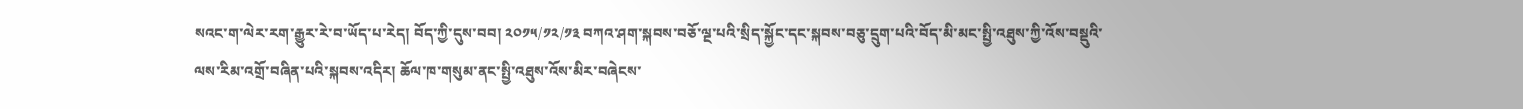སའང་ག་ལེར་རག་རྒྱུར་རེ་བ་ཡོད་པ་རེད། བོད་ཀྱི་དུས་བབ། ༢༠༡༥/༡༢/༡༣ བཀའ་ཤག་སྐབས་བཅོ་ལྔ་པའི་སྲིད་སྐྱོང་དང་སྐབས་བཅུ་དྲུག་པའི་བོད་མི་མང་སྤྱི་འཐུས་ཀྱི་འོས་བསྡུའི་ལས་རིམ་འགྲོ་བཞིན་པའི་སྐབས་འདིར། ཆོལ་ཁ་གསུམ་ནང་སྤྱི་འཐུས་འོས་མིར་བཞེངས་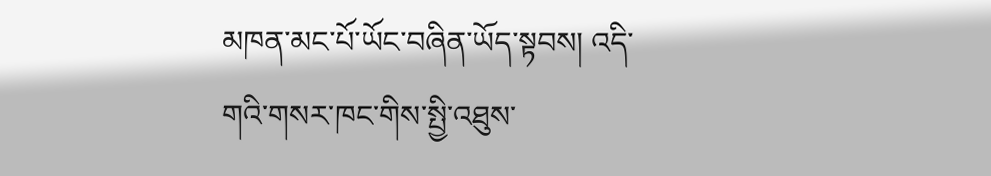མཁན་མང་པོ་ཡོང་བཞིན་ཡོད་སྟབས། འདི་གའི་གསར་ཁང་གིས་སྤྱི་འཐུས་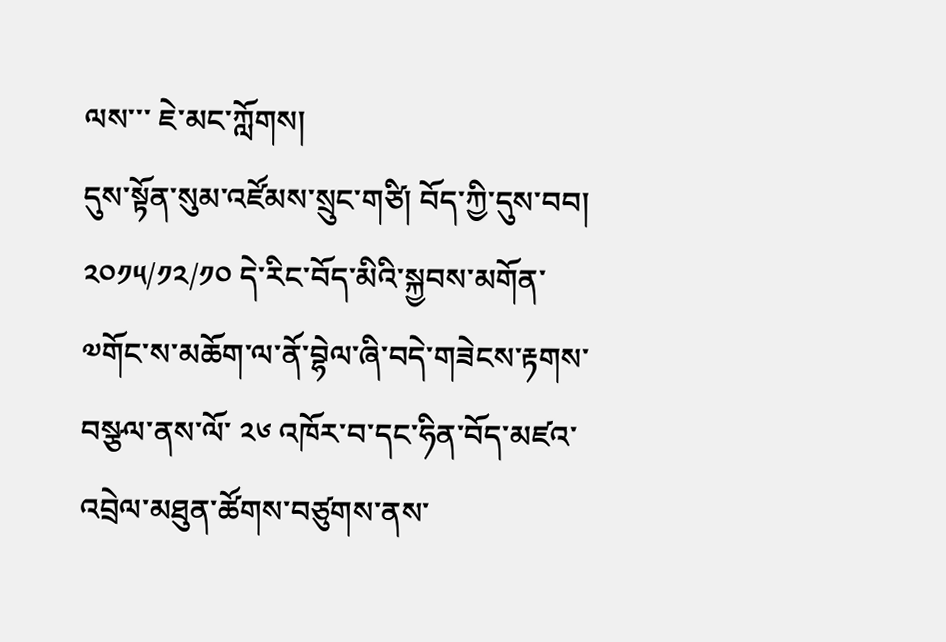ལས་་་ ཇེ་མང་ཀློགས།
དུས་སྟོན་སུམ་འཛོམས་སྲུང་གཙི། བོད་ཀྱི་དུས་བབ། ༢༠༡༥/༡༢/༡༠ དེ་རིང་བོད་མིའི་སྐྱབས་མགོན་༧གོང་ས་མཆོག་ལ་ནོ་བྷེལ་ཞི་བདེ་གཟེངས་རྟགས་བསྩལ་ནས་ལོ་ ༢༦ འཁོར་བ་དང་ཧིན་བོད་མཛའ་འབྲེལ་མཐུན་ཚོགས་བཙུགས་ནས་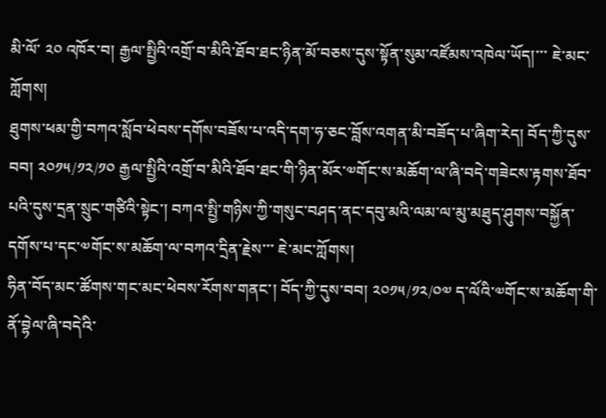མི་ལོ་ ༢༠ འཁོར་བ། རྒྱལ་སྤྱིའི་འགྲོ་བ་མིའི་ཐོབ་ཐང་ཉིན་མོ་བཅས་དུས་སྟོན་སུམ་འཛོམས་འཁེལ་ཡོད།་་་ ཇེ་མང་ཀློགས།
ཐུགས་ཕམ་གྱི་བཀའ་སློབ་ཕེབས་དགོས་བཟོས་པ་འདི་དག་ཧ་ཅང་བློས་འགན་མི་བཟོད་པ་ཞིག་རེད། བོད་ཀྱི་དུས་བབ། ༢༠༡༥/༡༢/༡༠ རྒྱལ་སྤྱིའི་འགྲོ་བ་མིའི་ཐོབ་ཐང་གི་ཉིན་མོར་༧གོང་ས་མཆོག་ལ་ཞི་བདེ་གཟེངས་རྟགས་ཐོབ་པའི་དུས་དྲན་སྲུང་གཙིའི་སྟེང་། བཀའ་སྤྱི་གཉིས་ཀྱི་གསུང་བཤད་ནང་དབུ་མའི་ལམ་ལ་མུ་མཐུད་ཤུགས་བསྐྱོན་དགོས་པ་དང་༧གོང་ས་མཆོག་ལ་བཀའ་དྲིན་རྗེས་་་ ཇེ་མང་ཀློགས།
ཧིན་བོད་མང་ཚོགས་གང་མང་ཕེབས་རོགས་གནང་། བོད་ཀྱི་དུས་བབ། ༢༠༡༥/༡༢/༠༧ ད་ལོའི་༧གོང་ས་མཆོག་གི་ནོ་བྷེལ་ཞི་བདེའི་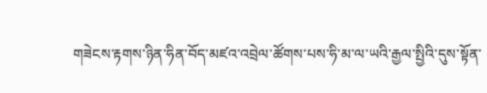གཟེངས་རྟགས་ཉིན་ཧིན་བོད་མཛའ་འབྲེལ་ཚོགས་པས་ཧི་མ་ལ་ཡའི་རྒྱལ་སྤྱིའི་དུས་སྟོན་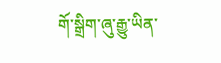གོ་སྒྲིག་ཞུ་རྒྱུ་ཡིན་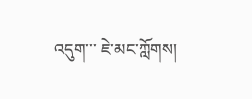འདུག་་་ ཇེ་མང་ཀློགས།